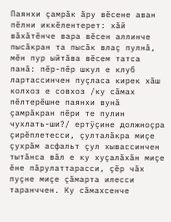Паянхи çамрăк ăру вĕсене аван пĕлни иккĕлентерет: хăй вăхăтĕнче вара вĕсен аллинче пысăкран та пысăк влаç пулнă, мĕн пур ыйтăва вĕсем татса панă: пĕр-пĕр шкул е клуб лартассинчен пуçласа кирек хăш колхоз е совхоз /ку сăмах пĕлтерĕшне паянхи вунă çамрăкран пĕри те пулин чухлать-ши?/ ертÿçине должноçра çирĕплетесси, çулталăкра миçе çухрăм асфальт çул хывассинчен тытăнса вăл е ку хуçалăхăн миçе ĕне пăрулаттарасси, çĕр чăх пуçне миçе çăмарта илесси таранччен. Ку сăмахсенче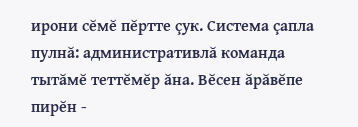ирони сĕмĕ пĕртте çук. Система çапла пулнă: административлă команда тытăмĕ теттĕмĕр ăна. Вĕсен ăрăвĕпе пирĕн -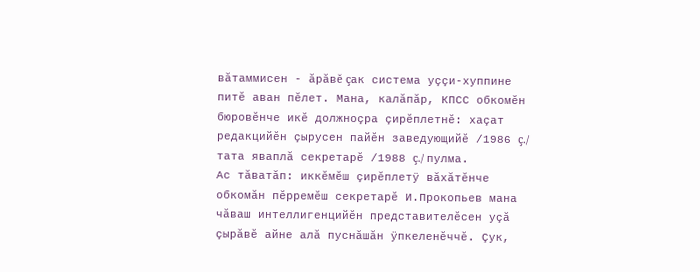вăтаммисен - ăрăвĕ çак система уççи-хуппине питĕ аван пĕлет. Мана, калăпăр, КПСС обкомĕн бюровĕнче икĕ должноçра çирĕплетнĕ: хаçат редакцийĕн çырусен пайĕн заведующийĕ /1986 ç./ тата яваплă секретарĕ /1988 ç./ пулма.
Ас тăватăп: иккĕмĕш çирĕплетÿ вăхăтĕнче обкомăн пĕрремĕш секретарĕ И.Прокопьев мана чăваш интеллигенцийĕн представителĕсен уçă çырăвĕ айне алă пуснăшăн ÿпкеленĕччĕ. Çук,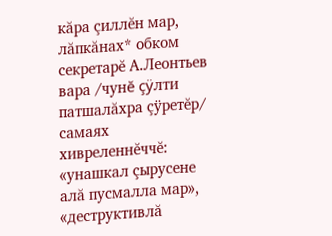кăра çиллĕн мар, лăпкăнах* обком секретарĕ А.Леонтьев вара /чунĕ çÿлти патшалăхра çÿретĕр/ самаях хивреленнĕччĕ: «унашкал çырусене алă пусмалла мар», «деструктивлă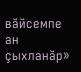вăйсемпе ан çыхланăр»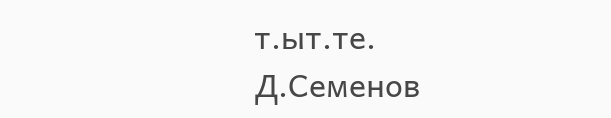т.ыт.те. Д.Семенов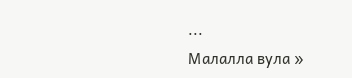...
Малалла вула »